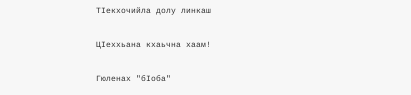ТIекхочийла долу линкаш

ЦIеххьана кхаьчна хаам!

Гюленах "бIоба"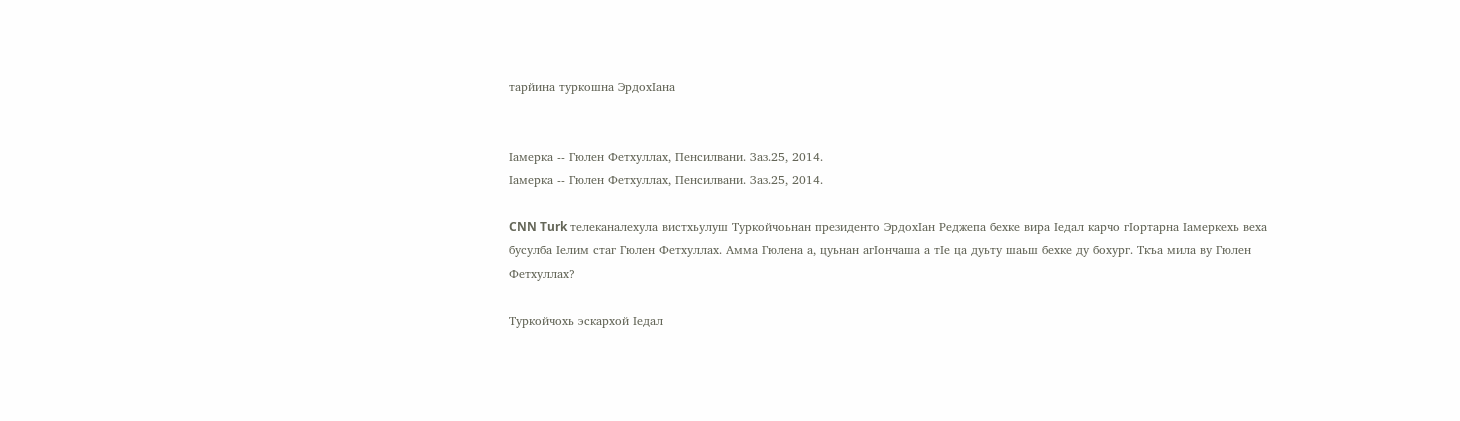тарйина туркошна ЭрдохIана


Iамерка -- Гюлен Фетхуллах, Пенсилвани. Заз.25, 2014.
Iамерка -- Гюлен Фетхуллах, Пенсилвани. Заз.25, 2014.

CNN Turk телеканалехула вистхьулуш Туркойчоьнан президенто ЭрдохIан Реджепа бехке вира Iедал карчо гIортарна Iамеркехь веха бусулба Iелим стаг Гюлен Фетхуллах. Амма Гюлена а, цуьнан агIончаша а тIе ца дуьту шаьш бехке ду бохург. Ткъа мила ву Гюлен Фетхуллах?

Туркойчохь эскархой Iедал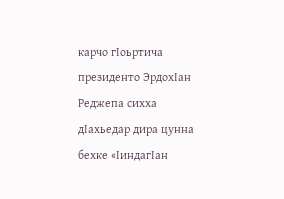карчо гIоьртича президенто ЭрдохIан Реджепа сихха дIахьедар дира цунна бехке «IиндагIан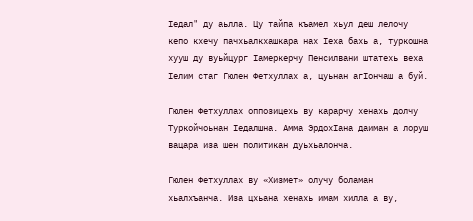Iедал" ду аьлла. Цу тайпа къамел хьул деш лелочу кепо кхечу пачхьалкхашкара нах Iеха бахь а, туркошна хууш ду вуьйцург Iамеркерчу Пенсилвани штатехь веха Iелим стаг Гюлен Фетхуллах а, цуьнан агIончаш а буй.

Гюлен Фетхуллах оппозицехь ву карарчу хенахь долчу Туркойчоьнан Iедалшна. Амма ЭрдохIана даиман а лоруш вацара иза шен политикан дуьхьалонча.

Гюлен Фетхуллах ву «Хизмет» олучу боламан хьалхъанча. Иза цхьана хенахь имам хилла а ву,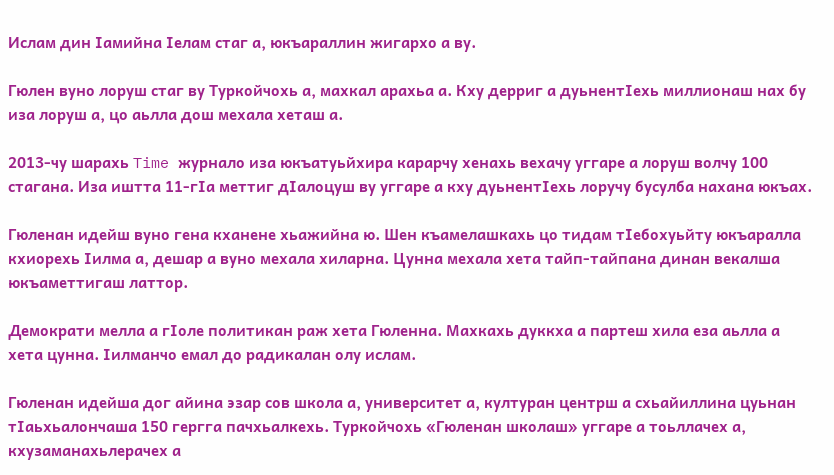Ислам дин Iамийна Iелам стаг а, юкъараллин жигархо а ву.

Гюлен вуно лоруш стаг ву Туркойчохь а, махкал арахьа а. Кху дерриг а дуьнентIехь миллионаш нах бу иза лоруш а, цо аьлла дош мехала хеташ а.

2013-чу шарахь Time журнало иза юкъатуьйхира карарчу хенахь вехачу уггаре а лоруш волчу 100 стагана. Иза иштта 11-гIа меттиг дIалоцуш ву уггаре а кху дуьнентIехь лоручу бусулба нахана юкъах.

Гюленан идейш вуно гена кханене хьажийна ю. Шен къамелашкахь цо тидам тIебохуьйту юкъаралла кхиорехь Iилма а, дешар а вуно мехала хиларна. Цунна мехала хета тайп-тайпана динан векалша юкъаметтигаш латтор.

Демократи мелла а гIоле политикан раж хета Гюленна. Махкахь дуккха а партеш хила еза аьлла а хета цунна. Iилманчо емал до радикалан олу ислам.

Гюленан идейша дог айина эзар сов школа а, университет а, културан центрш а схьайиллина цуьнан тIаьхьалончаша 150 гергга пачхьалкехь. Туркойчохь «Гюленан школаш» уггаре а тоьллачех а, кхузаманахьлерачех а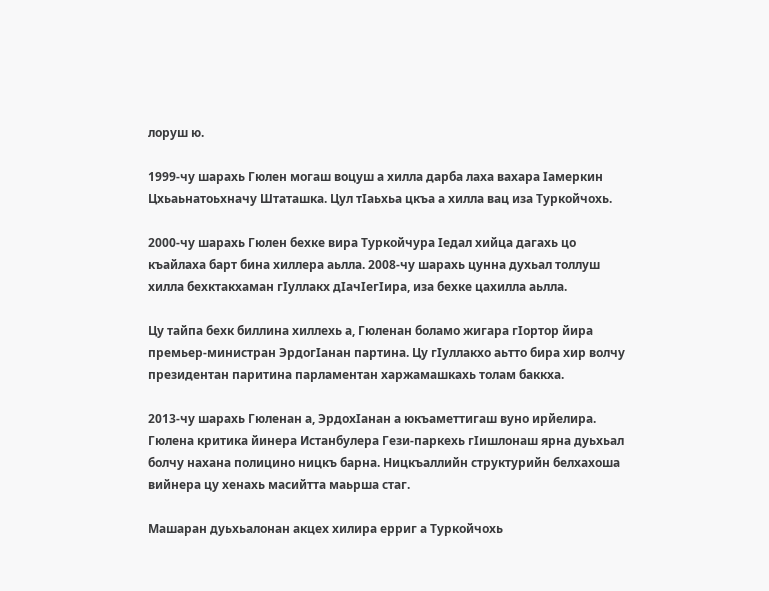лоруш ю.

1999-чу шарахь Гюлен могаш воцуш а хилла дарба лаха вахара Iамеркин Цхьаьнатоьхначу Штаташка. Цул тIаьхьа цкъа а хилла вац иза Туркойчохь.

2000-чу шарахь Гюлен бехке вира Туркойчура Iедал хийца дагахь цо къайлаха барт бина хиллера аьлла. 2008-чу шарахь цунна духьал толлуш хилла бехктакхаман гIуллакх дIачIегIира, иза бехке цахилла аьлла.

Цу тайпа бехк биллина хиллехь а, Гюленан боламо жигара гIортор йира премьер-министран ЭрдогIанан партина. Цу гIуллакхо аьтто бира хир волчу президентан паритина парламентан харжамашкахь толам баккха.

2013-чу шарахь Гюленан а, ЭрдохIанан а юкъаметтигаш вуно ирйелира. Гюлена критика йинера Истанбулера Гези-паркехь гIишлонаш ярна дуьхьал болчу нахана полицино ницкъ барна. Ницкъаллийн структурийн белхахоша вийнера цу хенахь масийтта маьрша стаг.

Машаран дуьхьалонан акцех хилира ерриг а Туркойчохь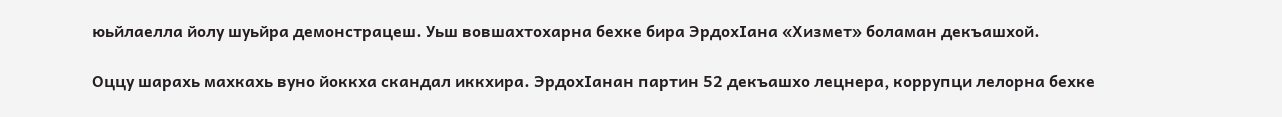юьйлаелла йолу шуьйра демонстрацеш. Уьш вовшахтохарна бехке бира ЭрдохIана «Хизмет» боламан декъашхой.

Оццу шарахь махкахь вуно йоккха скандал иккхира. ЭрдохIанан партин 52 декъашхо лецнера, коррупци лелорна бехке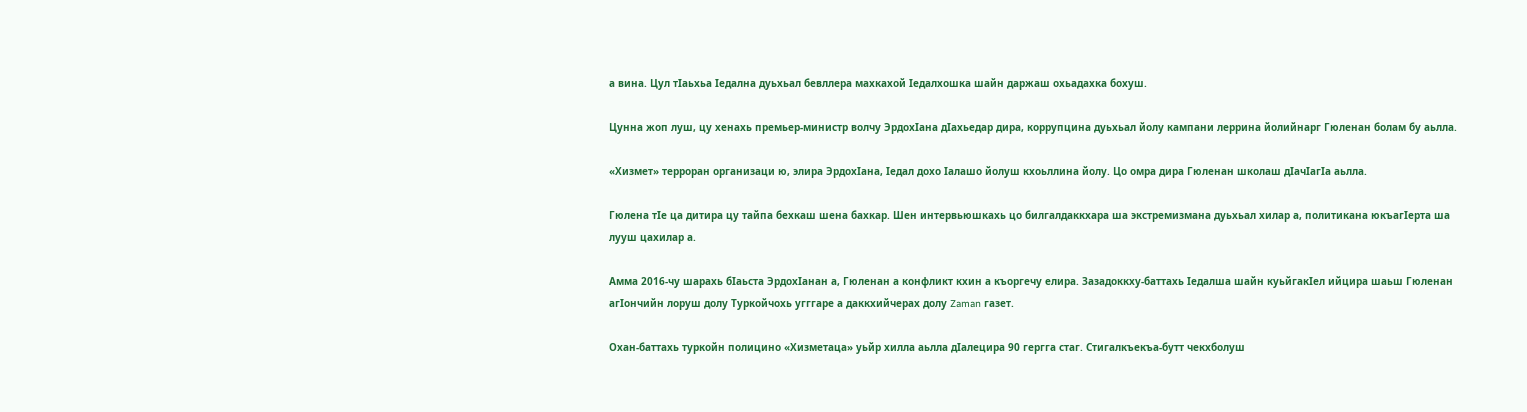а вина. Цул тIаьхьа Iедална дуьхьал бевллера махкахой Iедалхошка шайн даржаш охьадахка бохуш.

Цунна жоп луш, цу хенахь премьер-министр волчу ЭрдохIана дIахьедар дира, коррупцина дуьхьал йолу кампани леррина йолийнарг Гюленан болам бу аьлла.

«Хизмет» терроран организаци ю, элира ЭрдохIана, Iедал дохо Iалашо йолуш кхоьллина йолу. Цо омра дира Гюленан школаш дIачIагIа аьлла.

Гюлена тIе ца дитира цу тайпа бехкаш шена бахкар. Шен интервьюшкахь цо билгалдаккхара ша экстремизмана дуьхьал хилар а, политикана юкъагIерта ша лууш цахилар а.

Амма 2016-чу шарахь бIаьста ЭрдохIанан а, Гюленан а конфликт кхин а къоргечу елира. Зазадоккху-баттахь Iедалша шайн куьйгакIел ийцира шаьш Гюленан агIончийн лоруш долу Туркойчохь угггаре а даккхийчерах долу Zaman газет.

Охан-баттахь туркойн полицино «Хизметаца» уьйр хилла аьлла дIалецира 90 гергга стаг. Стигалкъекъа-бутт чекхболуш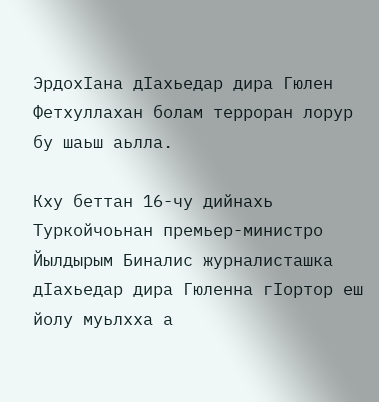ЭрдохIана дIахьедар дира Гюлен Фетхуллахан болам терроран лорур бу шаьш аьлла.

Кху беттан 16-чу дийнахь Туркойчоьнан премьер-министро Йылдырым Биналис журналисташка дIахьедар дира Гюленна гIортор еш йолу муьлхха а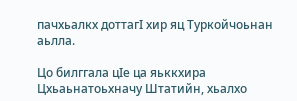пачхьалкх доттагI хир яц Туркойчоьнан аьлла.

Цо билггала цIе ца яьккхира Цхьаьнатоьхначу Штатийн, хьалхо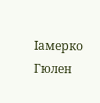Iамерко Гюлен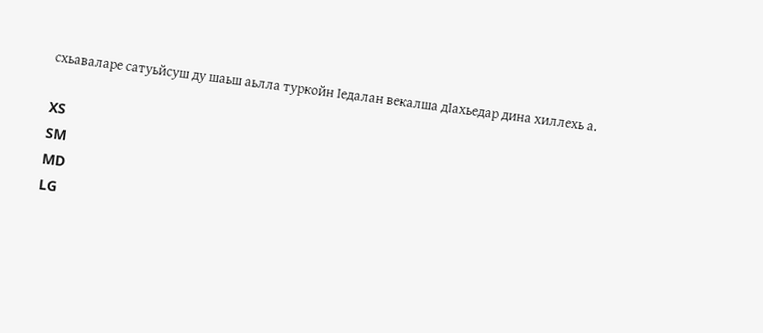схьаваларе сатуьйсуш ду шаьш аьлла туркойн Iедалан векалша дIахьедар дина хиллехь а.

XS
SM
MD
LG